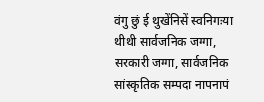वंगु छुं ई थुखेंनिसें स्वनिगःया थीथी सार्वजनिक जग्गा, सरकारी जग्गा, सार्वजनिक सांस्कृतिक सम्पदा नापनापं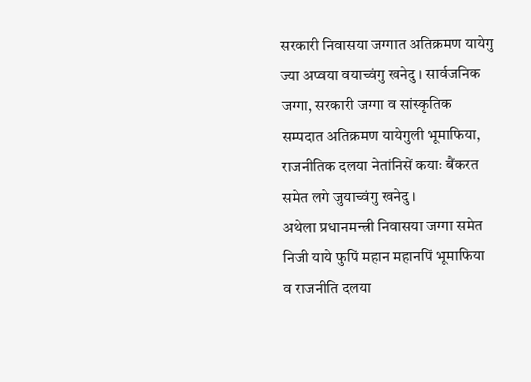सरकारी निवासया जग्गात अतिक्रमण यायेगु ज्या अप्वया वयाच्वंगु खनेदु । सार्वजनिक जग्गा, सरकारी जग्गा व सांस्कृतिक सम्पदात अतिक्रमण यायेगुली भूमाफिया, राजनीतिक दलया नेतांनिसें कयाः बैंकरत समेत लगे जुयाच्वंगु खनेदु ।
अथेला प्रधानमन्त्री निवासया जग्गा समेत निजी याये फुपिं महान महानपिं भूमाफिया व राजनीति दलया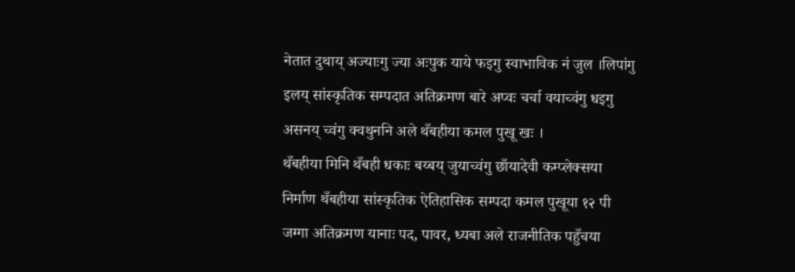नेतात दुथाय् अज्याःगु ज्या अःपुक याये फइगु स्वाभाविक नं जुल ।लिपांगु इलय् सांस्कृतिक सम्पदात अतिक्रमण बारे अप्वः चर्चा वयाच्वंगु धइगु असनय् च्वंगु क्वथुननि अले थँबहीया कमल पुखू खः ।
थँबहीया मिनि थँबही धकाः बय्बय् जुयाच्वंगु छाँयादेवी कम्प्लेक्सया निर्माण थँबहीया सांस्कृतिक ऐतिहासिक सम्पदा कमल पुखूया १२ पी जग्गा अतिक्रमण यानाः पद, पावर, ध्यबा अले राजनीतिक पहुँचया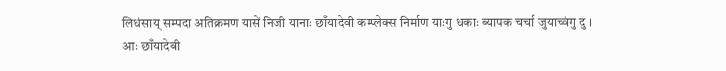लिधंसाय् सम्पदा अतिक्रमण यासें निजी यानाः छाँयादेवी कम्प्लेक्स निर्माण याःगु धकाः ब्यापक चर्चा जुयाच्वंगु दु ।
आः छाँयादेबी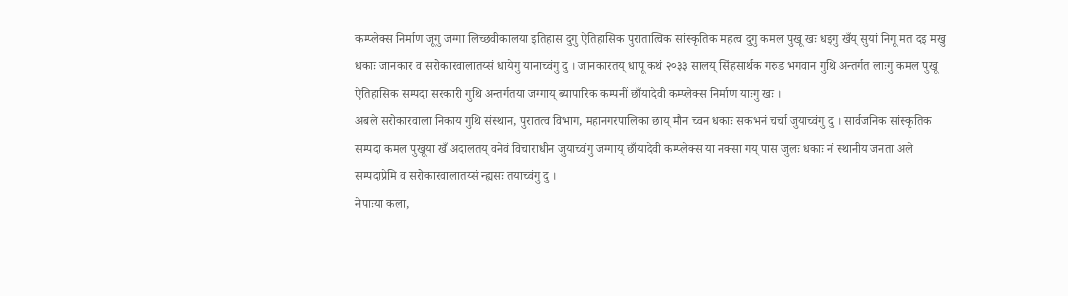कम्प्लेक्स निर्माण जूगु जग्गा लिच्छवीकालया इतिहास दुगु ऐतिहासिक पुरातात्विक सांस्कृतिक महत्व दुगु कमल पुखू खः धइगु खँय् सुयां निगू मत दइ मखु धकाः जानकार व सरोकारवालातय्सं धायेगु यानाच्वंगु दु । जानकारतय् धापू कथं २०३३ सालय् सिंहसार्थक गरुड भगवान गुथि अन्तर्गत लाःगु कमल पुखू ऐतिहासिक सम्पदा सरकारी गुथि अन्तर्गतया जग्गाय् ब्यापारिक कम्पनीं छाँयादेवी कम्प्लेक्स निर्माण याःगु खः ।
अबले सरोकारवाला निकाय गुथि संस्थान, पुरातत्व विभाग, महानगरपालिका छाय् मौन च्वन धकाः सकभनं चर्चा जुयाच्वंगु दु । सार्वजनिक सांस्कृतिक सम्पदा कमल पुखूया खँ अदालतय् वनेवं विचाराधीन जुयाच्वंगु जग्गाय् छाँयादेवी कम्प्लेक्स या नक्सा गय् पास जुलः धकाः नं स्थानीय जनता अले सम्पदाप्रेमि व सरोकारवालातय्सं न्ह्यसः तयाच्वंगु दु ।
नेपाःया कला,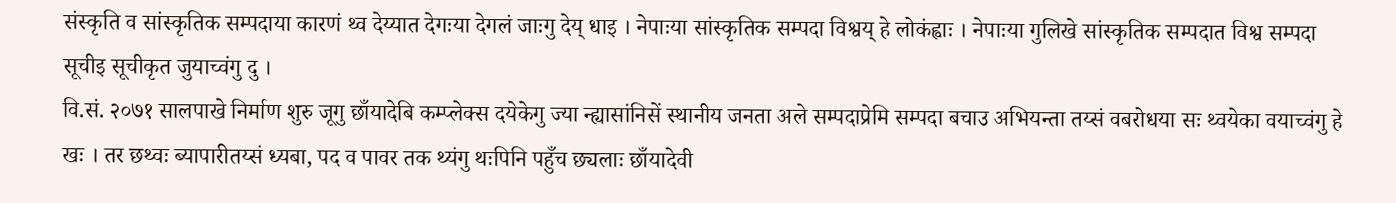संस्कृति व सांस्कृतिक सम्पदाया कारणं थ्व देय्यात देगःया देगलं जाःगु देय् धाइ । नेपाःया सांस्कृतिक सम्पदा विश्वय् हे लोकंह्वाः । नेपाःया गुलिखे सांस्कृतिक सम्पदात विश्व सम्पदा सूचीइ सूचीकृत जुयाच्वंगु दु ।
वि.सं. २०७१ सालपाखे निर्माण शुरु जूगु छाँयादेबि कम्प्लेक्स दयेकेगु ज्या न्ह्यासांनिसें स्थानीय जनता अले सम्पदाप्रेमि सम्पदा बचाउ अभियन्ता तय्सं वबरोधया सः थ्वयेका वयाच्वंगु हे खः । तर छथ्वः ब्यापारीतय्सं ध्यबा, पद व पावर तक थ्यंगु थःपिनि पहुँच छ्यलाः छाँयादेवी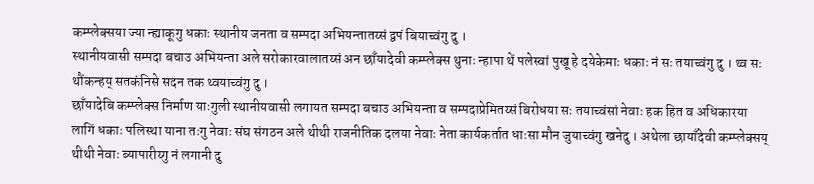कम्प्लेक्सया ज्या न्ह्याकूगु धकाः स्थानीय जनता व सम्पदा अभियन्तातय्सं द्वपं बियाच्वंगु दु ।
स्थानीयवासी सम्पदा बचाउ अभियन्ता अले सरोकारवालातय्सं अन छाँयादेवी कम्प्लेक्स थुनाः न्हापा थें पलेस्वां पुखू हे दयेकेमाः धकाः नं सः तयाच्वंगु दु । थ्व सः थौंकन्हय् सतकंनिसे सदन तक थ्वयाच्वंगु दु ।
छाँयादेबि कम्प्लेक्स निर्माण याःगुली स्थानीयवासी लगायत सम्पदा बचाउ अभियन्ता व सम्पदाप्रेमितय्सं बिरोधया सः तयाच्वंसां नेवाः हक हित व अधिकारया लागिं धकाः पलिस्था याना तःगु नेवाः संघ संगठन अले थीथी राजनीतिक दलया नेवाः नेता कार्यकर्तात धाःसा मौन जुयाच्वंगु खनेदु । अथेला छायाँदेवी कम्प्लेक्सय् थीथी नेवाः ब्यापारीय्गु नं लगानी दु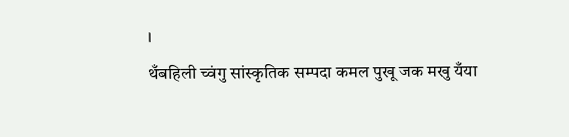।
थँबहिली च्वंगु सांस्कृतिक सम्पदा कमल पुखू जक मखु यँया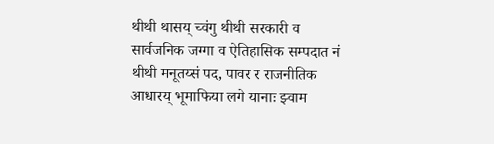थीथी थासय् च्वंगु थीथी सरकारी व सार्वजनिक जग्गा व ऐतिहासिक सम्पदात नं थीथी मनूतय्सं पद, पावर र राजनीतिक आधारय् भूमाफिया लगे यानाः झ्वाम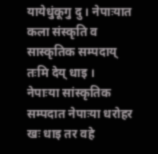यायेधुंकूगु दु । नेपाःयात कला संस्कृति व सास्कृतिक सम्पदाय् तःमि देय् धाइ ।
नेपाःया सांस्कृतिक सम्पदात नेपाःया धरोहर खः धाइ तर वहे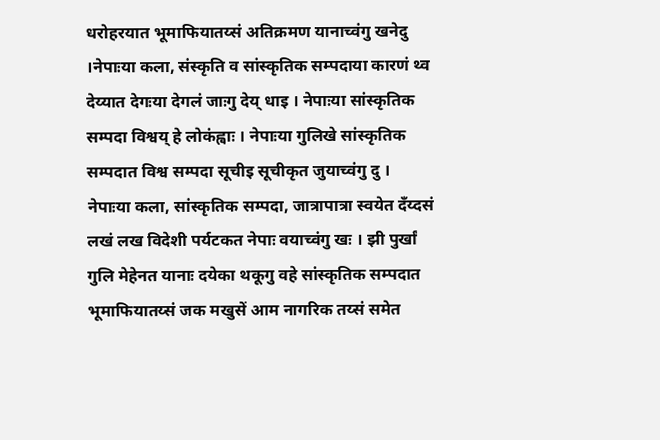धरोहरयात भूमाफियातय्सं अतिक्रमण यानाच्वंगु खनेदु ।नेपाःया कला, संस्कृति व सांस्कृतिक सम्पदाया कारणं थ्व देय्यात देगःया देगलं जाःगु देय् धाइ । नेपाःया सांस्कृतिक सम्पदा विश्वय् हे लोकंह्वाः । नेपाःया गुलिखे सांस्कृतिक सम्पदात विश्व सम्पदा सूचीइ सूचीकृत जुयाच्वंगु दु ।
नेपाःया कला, सांस्कृतिक सम्पदा, जात्रापात्रा स्वयेत दँय्दसं लखं लख विदेशी पर्यटकत नेपाः वयाच्वंगु खः । झी पुर्खां गुलि मेहेनत यानाः दयेका थकूगु वहे सांस्कृतिक सम्पदात भूमाफियातय्सं जक मखुसें आम नागरिक तय्सं समेत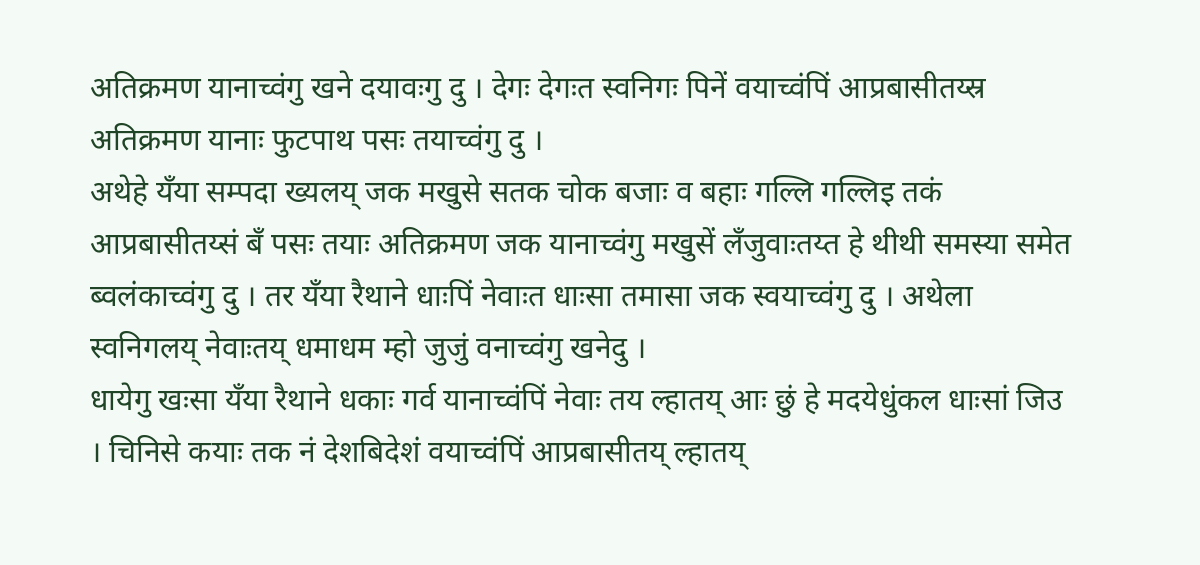अतिक्रमण यानाच्वंगु खने दयावःगु दु । देगः देगःत स्वनिगः पिनें वयाच्वंपिं आप्रबासीतय्स्र अतिक्रमण यानाः फुटपाथ पसः तयाच्वंगु दु ।
अथेहे यँया सम्पदा ख्यलय् जक मखुसे सतक चोक बजाः व बहाः गल्लि गल्लिइ तकं आप्रबासीतय्सं बँ पसः तयाः अतिक्रमण जक यानाच्वंगु मखुसें लँजुवाःतय्त हे थीथी समस्या समेत ब्वलंकाच्वंगु दु । तर यँया रैथाने धाःपिं नेवाःत धाःसा तमासा जक स्वयाच्वंगु दु । अथेला स्वनिगलय् नेवाःतय् धमाधम म्हो जुजुं वनाच्वंगु खनेदु ।
धायेगु खःसा यँया रैथाने धकाः गर्व यानाच्वंपिं नेवाः तय ल्हातय् आः छुं हे मदयेधुंकल धाःसां जिउ । चिनिसे कयाः तक नं देशबिदेशं वयाच्वंपिं आप्रबासीतय् ल्हातय्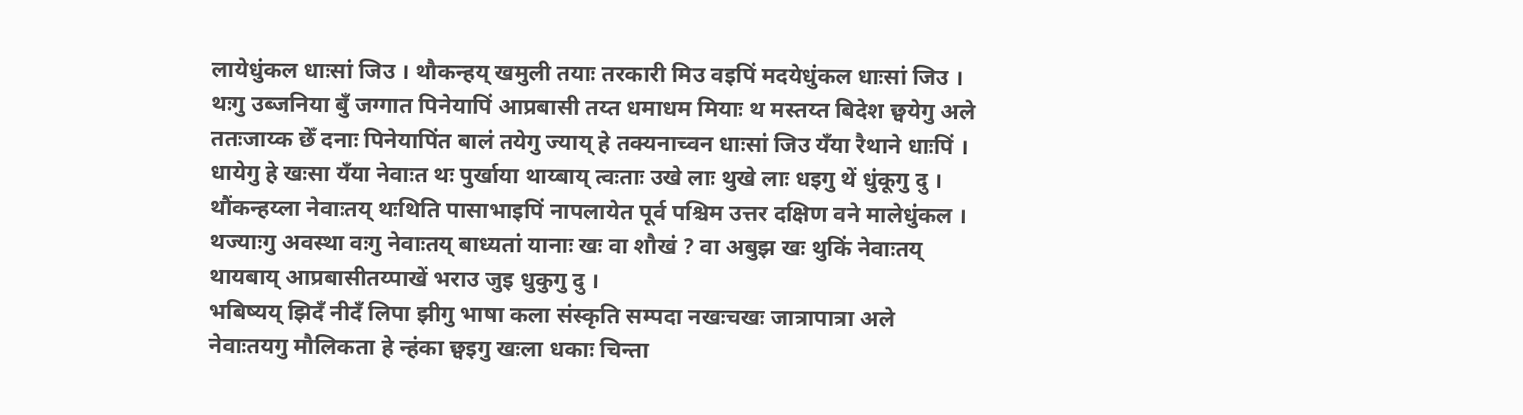लायेधुंकल धाःसां जिउ । थौकन्हय् खमुली तयाः तरकारी मिउ वइपिं मदयेधुंकल धाःसां जिउ । थःगु उब्जनिया बुँ जग्गात पिनेयापिं आप्रबासी तय्त धमाधम मियाः थ मस्तय्त बिदेश छ्वयेगु अले ततःजाय्क छेँ दनाः पिनेयापिंत बालं तयेगु ज्याय् हे तक्यनाच्वन धाःसां जिउ यँया रैथाने धाःपिं ।
धायेगु हे खःसा यँया नेवाःत थः पुर्खाया थाय्बाय् त्वःताः उखे लाः थुखे लाः धइगु थें धुंकूगु दु । थौंकन्हय्ला नेवाःतय् थःथिति पासाभाइपिं नापलायेत पूर्व पश्चिम उत्तर दक्षिण वने मालेधुंकल । थज्याःगु अवस्था वःगु नेवाःतय् बाध्यतां यानाः खः वा शौखं ? वा अबुझ खः थुकिं नेवाःतय् थायबाय् आप्रबासीतय्पाखें भराउ जुइ धुकुगु दु ।
भबिष्यय् झिदँ नीदँ लिपा झीगु भाषा कला संस्कृति सम्पदा नखःचखः जात्रापात्रा अले नेवाःतयगु मौलिकता हे न्हंका छ्वइगु खःला धकाः चिन्ता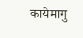कायेमागु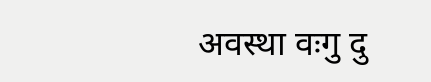अवस्था वःगु दु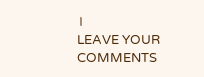।
LEAVE YOUR COMMENTS